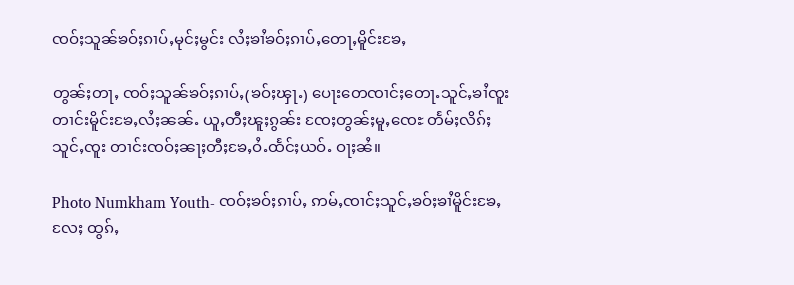ၸဝ်ႈသူၼ်ၶဝ်ႈၵၢပ်ႇမုင်ႈမွင်း လႆႈၶၢႆၶဝ်ႈၵၢပ်ႇတေႃႇမိူင်းၶႄႇ

တွၼ်ႈတႃႇ ၸဝ်ႈသူၼ်ၶဝ်ႈၵၢပ်ႇ(ၶဝ်ႈၾႃႉ) ပေႃးတေၸၢင်ႈတေႃႉသူင်ႇၶၢႆၸူး တၢင်းမိူင်းၶႄႇလႆႈၼၼ်ႉ ယူႇတီႈၽူႈၵွၼ်း ၸႄႈတွၼ်ႈမူႇၸေႊ တႅမ်ႈလိၵ်ႈသူင်ႇၸူး တၢင်းၸဝ်ႈၼႃႈတီႈၶႄႇဝႆႉထႅင်ႈယဝ်ႉ ဝႃႈၼႆ။

Photo Numkham Youth- ၸဝ်ႈၶဝ်ႈၵၢပ်ႇ ဢမ်ႇၸၢင်ႈသူင်ႇၶဝ်ႈၶၢႆမိူင်းၶႄႇလႄႈ ထွၵ်ႇ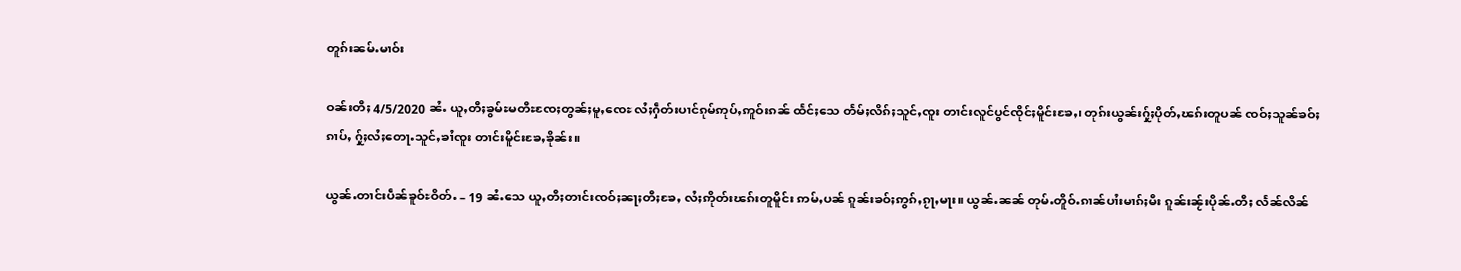တူၵ်းၼမ်ႉမၢဝ်း

ဝၼ်းတီႈ 4/5/2020 ၼႆႉ ယူႇတီႈၶွမ်ႊမတီႊၸႄႈတွၼ်ႈမူႇၸေႊ လႆႈႁဵတ်းပၢင်ၵုမ်ဢုပ်ႇဢူဝ်းၵၼ် ထႅင်ႈသေ တႅမ်ႈလိၵ်ႈသူင်ႇၸူး တၢင်းလူင်ပွင်ၸိုင်ႈမိူင်းၶႄႇ၊ တုၵ်းယွၼ်းႁႂ်ႈပိုတ်ႇၽၵ်းတူပၼ် ၸဝ်ႈသူၼ်ၶဝ်ႈၵၢပ်ႇ ႁႂ်ႈလႆႈတေႃႉသူင်ႇၶၢႆၸူး တၢင်းမိူင်းၶႄႇၶိုၼ်း။

ယွၼ်ႉတၢင်းပဵၼ်ၶူဝ်ႊဝိတ်ႉ – 19 ၼႆႉသေ ယူႇတီႈတၢင်းၸဝ်ႈၼႃႈတီႈၶႄႇ လႆႈဢိုတ်းၽၵ်းတူမိူင်း ဢမ်ႇပၼ် ၵူၼ်းၶဝ်ႈဢွၵ်ႇၵႂႃႇမႃး။ ယွၼ်ႉၼၼ် တုမ်ႉတိူဝ်ႉၵၢၼ်ပၢႆးမၢၵ်ႈမီး ၵူၼ်းၼႂ်းပိုၼ်ႉတီႈ လႅၼ်လိၼ်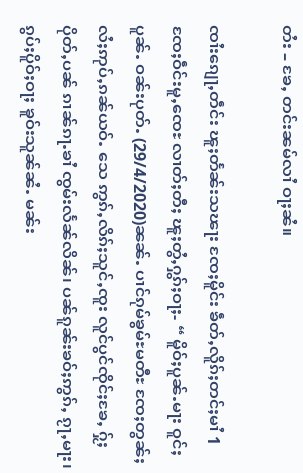တႆး – ၶႄႇ တင်းၼမ်လၢႆ ဝႃႈၼႆ။

ၸၢႆးၵျေႃႇတဵင်း ၽူႈတႅၼ်းသၽႃး ၸႄႈမိူင်း ၶဵတ်ႇလိူၵ်ႈတင်ႈမၢႆ 1 ၸႄႈဝဵင်းမူႇၸေႊ လၢတ်ႈတီႈ ၽူႈတွႆႇႁွၵ်ႈဝႃႈ- “ မိူဝ်ႈပူၼ်ႉမႃး ဝူင်ႈပူၼ်ႉ ဝၼ်းပုတ်ႉ (29/4/2020)ၼၼ်ႉ ပၢင်ၵုမ်ၶွမ်ႊမတီႊ ၸႄႈတွၼ်ႈ လႆႈဢုပ်ႇၵၼ်ယဝ်ႉ သေ ဢွၵ်ႇလိၵ်ႈသူင်ႇၸူး လူင်ပွင်ၸိုင်ႈၶႄႇ ႁႂ်ႈပိုတ်ႇပၼ် ၵၢၼ်ၵႃႉၶၢႆ ၸွမ်းလႅၼ်လိၼ်၊ ပၼ်ၵူၼ်းၶဝ်ႈဢွၵ်ႇ ၵႂႃႇမႃး၊ ၵွပ်ႈပိူဝ်ႈဝႃႈ ၶူဝ်းသူၼ်ၼႆႉ မၼ်း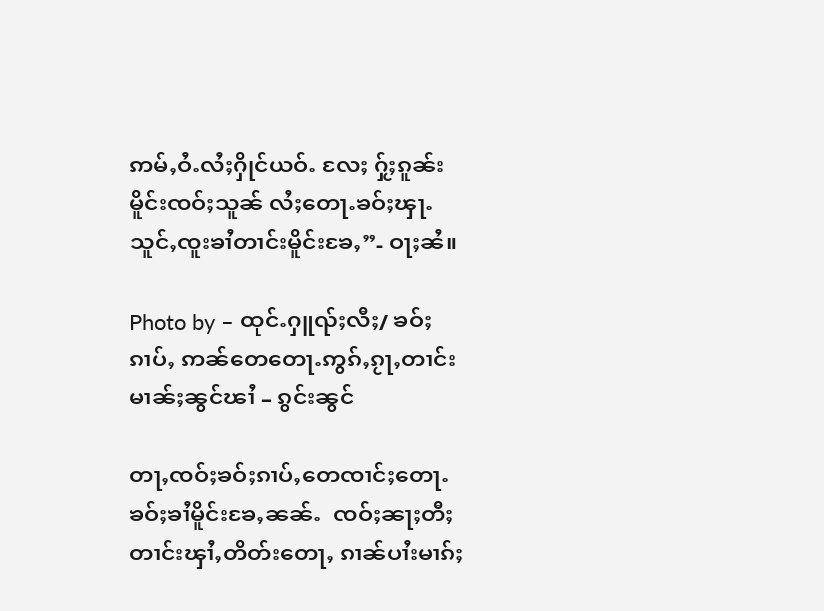ဢမ်ႇဝႆႉလႆႈႁိုင်ယဝ်ႉ လႄႈ ႁႂ်ႈၵူၼ်းမိူင်းၸဝ်ႈသူၼ် လႆႈတေႃႉၶဝ်ႈၾႃႉသူင်ႇၸူးၶၢႆတၢင်းမိူင်းၶႄႇ”- ဝႃႈၼႆ။

Photo by – ထုင်ႉႁူၺ်ႈလီႈ/ ၶဝ်ႈၵၢပ်ႇ ဢၼ်တေတေႃႉဢွၵ်ႇၵႂႃႇတၢင်းမၢၼ်ႈၼွင်ၽၢႆ – ၵွင်းၼွင်

တႃႇၸဝ်ႈၶဝ်ႈၵၢပ်ႇတေၸၢင်ႈတေႃႉၶဝ်ႈၶၢႆမိူင်းၶႄႇၼၼ်ႉ  ၸဝ်ႈၼႃႈတီႈ တၢင်းၾၢႆႇတိတ်းတေႃႇ ၵၢၼ်ပၢႆးမၢၵ်ႈ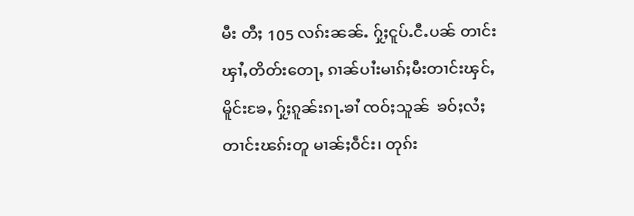မီး တီႈ 105 လၵ်းၼၼ်ႉ ႁႂ်ႈငူပ်ႉငီႉပၼ် တၢင်းၾၢႆႇတိတ်းတေႃႇ ၵၢၼ်ပၢႆးမၢၵ်ႈမီးတၢင်းၾင်ႇမိူင်းၶႄႇ ႁႂ်ႈၵူၼ်းၵႃႉၶၢႆ ၸဝ်ႈသူၼ်  ၶဝ်ႈလႆႈတၢင်းၽၵ်းတူ မၢၼ်ႈဝဵင်း၊ တုၵ်း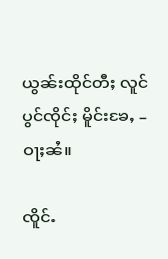ယွၼ်းထိုင်တီႈ လူင်ပွင်ၸိုင်ႈ မိူင်းၶႄႇ –  ဝႃႈၼႆ။

ၸိူင်ႉ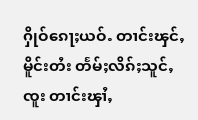ႁိုဝ်ၵေႃႈယဝ်ႉ တၢင်းၾင်ႇမိူင်းတႆး တႅမ်ႈလိၵ်ႈသူင်ႇၸူး တၢင်းၾၢႆႇ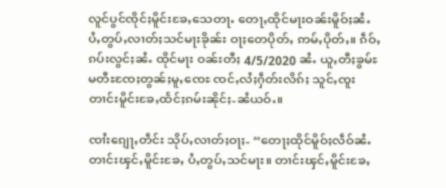လူင်ပွင်ၸိုင်ႈမိူင်းၶႄႇသေတႃႉ တေႃႇထိုင်မႃးဝၼ်းမိူဝ်ႈၼႆႉ ပႆႇတွပ်ႇလၢတ်ႈသင်မႃးၶိုၼ်း ဝႃႈတေပိုတ်ႇ ဢမ်ႇပိုတ်ႇ။ ၵဵဝ်ႇၵပ်းလွင်ႈၼႆႉ ထိုင်မႃး ဝၼ်းတီႈ 4/5/2020 ၼႆႉ ယူႇတီႈၶွမ်ႊမတီႊၸႄႈတွၼ်ႈမူႇၸေႊ ၸင်ႇလႆႈႁဵတ်းလိၵ်ႈ သူင်ႇၸူးတၢင်းမိူင်းၶႄႇထႅင်ႈၵမ်းၼိုင်ႈ-ၼႆယဝ်ႉ။

ၸၢႆးၵျေႃႇတဵင်း သိုပ်ႇလၢတ်ႈဝႃႈ- “တေႃႈထိုင်မိူဝ်ႈလဵဝ်ၼႆႉ တၢင်းၾင်ႇမိူင်းၶႄႇ ပႆႇတွပ်ႇသင်မႃး။ တၢင်းၾင်ႇမိူင်းၶႄႇ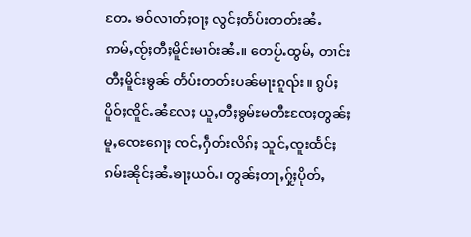တႄႉ ၶဝ်လၢတ်ႈဝႃႈ လွင်ႈတႅပ်းတတ်းၼႆႉ ဢမ်ႇၸႂ်ႈတီႈမိူင်းမၢဝ်းၼႆႉ။ တေပႂ်ႉထွမ်ႇ တၢင်းတီႈမိူင်းၶွၼ် တႅပ်းတတ်းပၼ်မႃးၵူၺ်း။ ၵွပ်ႈပိူဝ်ႈၸိူင်ႉၼႆလႄႈ ယူႇတီႈၶွမ်ႊမတီႊၸႄႈတွၼ်ႈ မူႇၸေႊၵေႃႈ ၸင်ႇႁဵတ်းလိၵ်ႈ သူင်ႇၸူးထႅင်ႈၵမ်းၼိုင်ႈၼႆႉၶႃႈယဝ်ႉ၊ တွၼ်ႈတႃႇႁႂ်ႈပိုတ်ႇ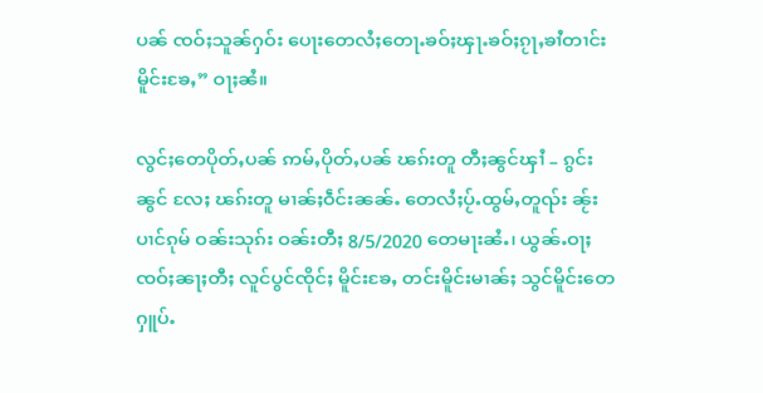ပၼ် ၸဝ်ႈသူၼ်ႁဝ်း ပေႃးတေလႆႈတေႃႉၶဝ်ႈၾႃႉၶဝ်ႈၵႂႃႇၶၢႆတၢင်းမိူင်းၶႄႇ” ဝႃႈၼႆ။

လွင်ႈတေပိုတ်ႇပၼ် ဢမ်ႇပိုတ်ႇပၼ် ၽၵ်းတူ တီႈၼွင်ၾၢႆ – ၵွင်းၼွင် လႄႈ ၽၵ်းတူ မၢၼ်ႈဝဵင်းၼၼ်ႉ တေလႆႈပႂ်ႉထွမ်ႇတူၺ်း ၼႂ်းပၢင်ၵုမ် ဝၼ်းသုၵ်း ဝၼ်းတီႈ 8/5/2020 တေမႃးၼႆႉ၊ ယွၼ်ႉဝႃႈ ၸဝ်ႈၼႃႈတီႈ လူင်ပွင်ၸိုင်ႈ မိူင်းၶႄႇ တင်းမိူင်းမၢၼ်ႈ သွင်မိူင်းတေႁူပ်ႉ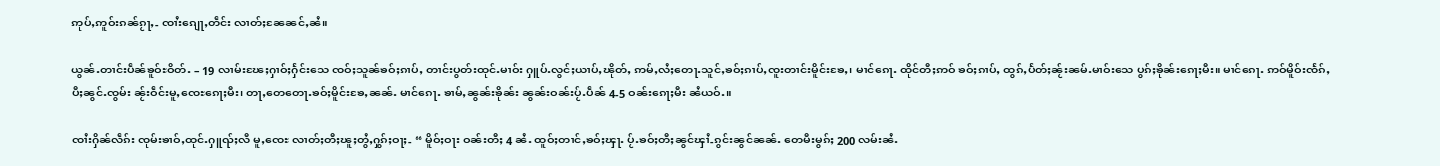ဢုပ်ႇဢူဝ်းၵၼ်ၵႂႃႇ- ၸၢႆးၵျေႃႇတဵင်း လၢတ်ႈၼႄၼင်ႇၼႆ။

ယွၼ်ႉတၢင်းပဵၼ်ၶူဝ်ႊဝိတ်ႉ – 19 လၢမ်းၽႄႈႁၢဝ်ႈႁႅင်းသေ ၸဝ်ႈသူၼ်ၶဝ်ႈၵၢပ်ႇ တၢင်းပွတ်းထုင်ႉမၢဝ်း ႁူပ်ႉလွင်ႈယၢပ်ႇၽိုတ်ႇ ဢမ်ႇလႆႈတေႃႉသူင်ႇၶဝ်ႈၵၢပ်ႇၸူးတၢင်းမိူင်းၶႄႇ၊ မၢင်ၵေႃႉ ထိုင်တီႈဢဝ် ၶဝ်ႈၵၢပ်ႇ ထွၵ်ႇပႅတ်ႈၼႂ်းၼမ်ႉမၢဝ်းသေ ပွၵ်ႈၶိုၼ်းၵေႃႈမီး။ မၢင်ၵေႃႉ ဢဝ်မိူဝ်းၸႅၵ်ႇပီႈၼွင်ႉၸွမ်း ၼႂ်းဝဵင်းမူႇၸေႊၵေႃႈမီး၊ တႃႇတေတေႃႉၶဝ်ႈမိူင်းၶႄႇၼၼ်ႉ မၢင်ၵေႃႉ ၶၢမ်ႇၼွၼ်းၶိုၼ်း ၼွၼ်းဝၼ်းပႂ်ႉပဵၼ် 4-5 ဝၼ်းၵေႃႈမီး ၼႆယဝ်ႉ။

ၸၢႆးႁိၼ်လဵၵ်း ၸုမ်းၶၢဝ်ႇထုင်ႉႁူၺ်ႈလီ မူႇၸေႊ လၢတ်ႈတီႈၽူႈတွႆႇႁွၵ်ႈဝႃႈ- “ မိူဝ်ႈဝႃး ဝၼ်းတီႈ 4 ၼႆႉ ထူဝ်ႈတၢင်ႇၶဝ်ႈၾႃႉ ပႂ်ႉၶဝ်ႈတီႈၼွင်ၾၢႆ-ၵွင်းၼွင်ၼၼ်ႉ တေမီးမွၵ်ႈ 200 လမ်းၼႆႉ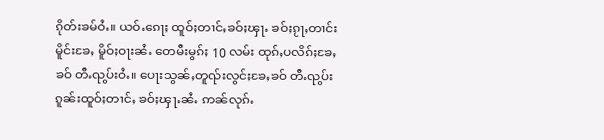ၵိုတ်းၶမ်ဝႆႉ။ ယဝ်ႉၵေႃႈ ထူဝ်ႈတၢင်ႇၶဝ်ႈၾႃႉ ၶဝ်ႈၵႂႃႇတၢင်းမိူင်းၶႄႇ မိူဝ်ႈဝႃးၼႆႉ တေမီးမွၵ်ႈ 10 လမ်း ထုၵ်ႇပလိၵ်ႈၶႄႇၶဝ် တီႉၺွပ်းဝႆႉ။ ပေႃးသွၼ်ႇတူၺ်းလွင်ႈၶႄႇၶဝ် တီႉၺွပ်းၵူၼ်းထူဝ်ႈတၢင်ႇ ၶဝ်ႈၾႃႉၼႆႉ ဢၼ်လုၵ်ႉ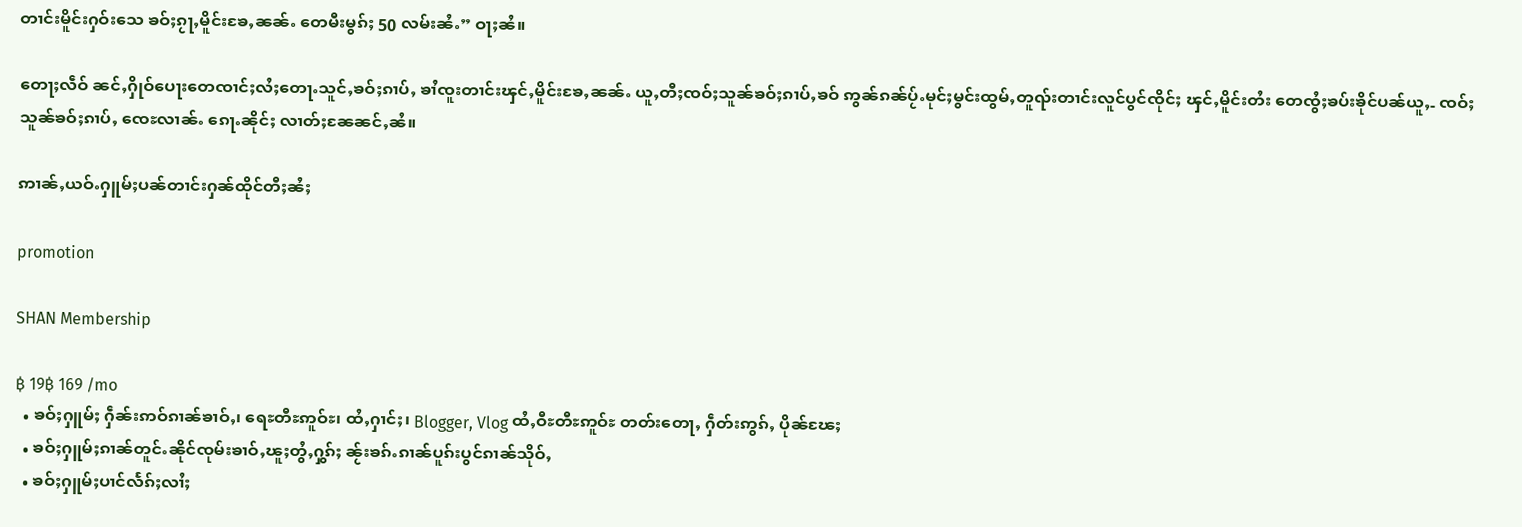တၢင်းမိူင်းႁဝ်းသေ ၶဝ်ႈၵႂႃႇမိူင်းၶႄႇၼၼ်ႉ တေမီးမွၵ်ႈ 50 လမ်းၼႆႉ” ဝႃႈၼႆ။

တေႃႈလဵဝ် ၼင်ႇႁိုဝ်ပေႃးတေၸၢင်ႈလႆႈတေႃႉသူင်ႇၶဝ်ႈၵၢပ်ႇ ၶၢႆၸူးတၢင်းၾင်ႇမိူင်းၶႄႇၼၼ်ႉ ယူႇတီႈၸဝ်ႈသူၼ်ၶဝ်ႈၵၢပ်ႇၶဝ် ဢွၼ်ၵၼ်ပႂ်ႉမုင်ႈမွင်းထွမ်ႇတူၺ်းတၢင်းလူင်ပွင်ၸိုင်ႈ ၾင်ႇမိူင်းတႆး တေၸွႆႈၶပ်းၶိုင်ပၼ်ယူႇ- ၸဝ်ႈသူၼ်ၶဝ်ႈၵၢပ်ႇ ၸေႊလၢၼ်ႉ ၵေႃႉၼိုင်ႈ လၢတ်ႈၼႄၼင်ႇၼႆ။

ဢၢၼ်ႇယဝ်ႉႁူမ်ႈပၼ်တၢင်းႁၼ်ထိုင်တီႈၼႆႈ

promotion

SHAN Membership

฿ 19฿ 169 /mo
  • ၶဝ်ႈႁူမ်ႈ ႁဵၼ်းဢဝ်ၵၢၼ်ၶၢဝ်ႇ၊ ရေႊတီႊဢူဝ်ႊ၊ ထႆႇႁၢင်ႈ၊ Blogger, Vlog ထႆႇဝီႊတီႊဢူဝ်ႊ တတ်းတေႃႇ ႁဵတ်းဢွၵ်ႇ ပိုၼ်ၽႄႈ
  • ၶဝ်ႈႁူမ်ႈၵၢၼ်တူင်ႉၼိုင်ၸုမ်းၶၢဝ်ႇၽူႈတွႆႇႁွၵ်ႈ ၼႂ်းၶၵ်ႉၵၢၼ်ပူၵ်းပွင်ၵၢၼ်သိုဝ်ႇ
  • ၶဝ်ႈႁူမ်ႈပၢင်လႅၵ်ႈလၢႆႈ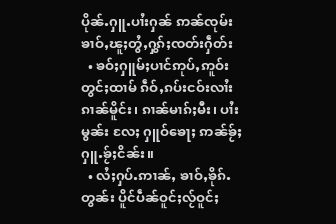ပိုၼ်ႉႁူႉပၢႆးႁၼ် ဢၼ်ၸုမ်းၶၢဝ်ႇၽူႈတွႆႇႁွၵ်ႈၸတ်းႁဵတ်း
  • ၶဝ်ႈႁူမ်ႈပၢင်ဢုပ်ႇဢူဝ်းတွင်ႈထၢမ် ၵဵဝ်ႇၵပ်းငဝ်းလၢႆးၵၢၼ်မိူင်း၊ ၵၢၼ်မၢၵ်ႈမီး၊ ပၢႆးမွၼ်း လႄႈ ႁူဝ်ၶေႃႈ ဢၼ်ၶႂ်ႈႁူႉၶႂ်ႈငိၼ်း။
  • လႆႈႁပ်ႉဢၢၼ်ႇ ၶၢဝ်ႇၶိုၵ်ႉတွၼ်း ပိူင်ပဵၼ်ဝူင်ႈလႂ်ဝူင်ႈ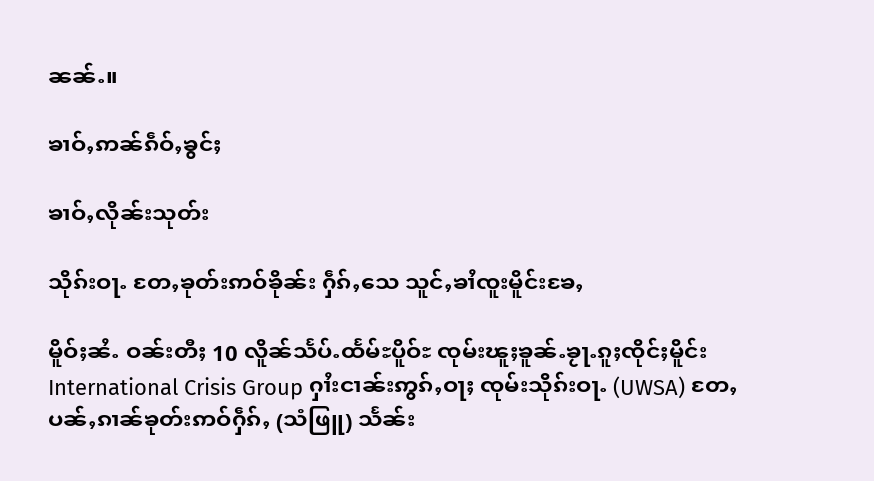ၼၼ်ႉ။

ၶၢဝ်ႇဢၼ်ၵဵဝ်ႇၶွင်ႈ

ၶၢဝ်ႇလိုၼ်းသုတ်း

သိုၵ်းဝႃႉ တႄႇၶုတ်းဢဝ်ၶိုၼ်း ႁဵၵ်ႇသေ သူင်ႇၶၢႆၸူးမိူင်းၶႄႇ

မိူဝ်ႈၼႆႉ ဝၼ်းတီႈ 10 လိူၼ်သႅပ်ႉထႅမ်ႊပိူဝ်ႊ ၸုမ်းၽူႈၶူၼ်ႉၶႂႃႉၵူႈၸိုင်ႈမိူင်း International Crisis Group ႁၢႆးငၢၼ်းဢွၵ်ႇဝႃႈ ၸုမ်းသိုၵ်းဝႃႉ (UWSA) တႄႇပၼ်ႇၵၢၼ်ၶုတ်းဢဝ်ႁဵၵ်ႇ (သံဖြူ) သႅၼ်း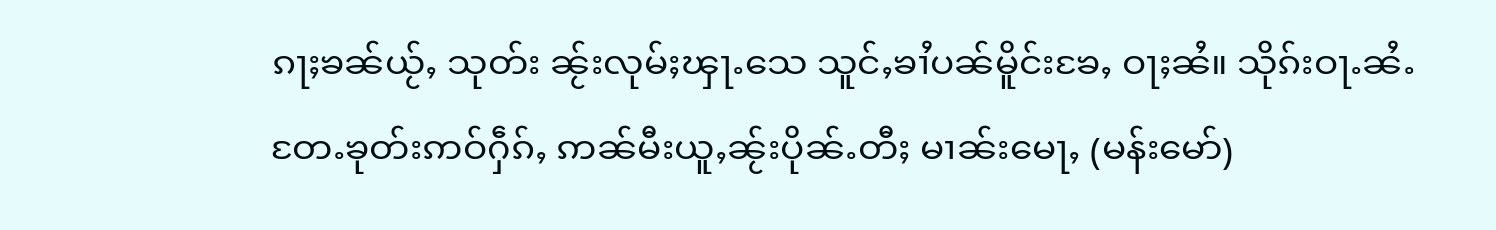ၵႃႈၶၼ်ယႂ်ႇ သုတ်း ၼႂ်းလုမ်ႈၾႃႉသေ သူင်ႇၶၢႆပၼ်မိူင်းၶႄႇ ဝႃႈၼႆ။ သိုၵ်းဝႃႉၼႆႉ တႄႉၶုတ်းဢဝ်ႁဵၵ်ႇ ဢၼ်မီးယူႇၼႂ်းပိုၼ်ႉတီႈ မၢၼ်းမေႃႇ (မန်းမော်)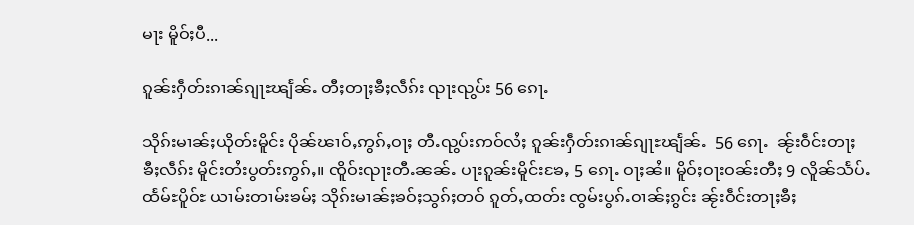မႃး မိူဝ်ႈပီ...

ၵူၼ်းႁဵတ်းၵၢၼ်ၵျႃႊၽျႅၼ်ႉ တီႈတႃႈၶီႈလဵၵ်း ၺႃးၺွပ်း 56 ၵေႃႉ

သိုၵ်းမၢၼ်ႈယိုတ်းမိူင်း ပိုၼ်ၽၢဝ်ႇဢွၵ်ႇဝႃႈ တီႉၺွပ်းဢဝ်လႆႈ ၵူၼ်းႁဵတ်းၵၢၼ်ၵျႃႊၽျႅၼ်ႉ  56 ၵေႃႉ  ၼႂ်းဝဵင်းတႃႈၶီႈလဵၵ်း မိူင်းတႆးပွတ်းဢွၵ်ႇ။ ၸိူဝ်းၺႃးတီႉၼၼ်ႉ ပႃးၵူၼ်းမိူင်းၶႄႇ 5 ၵေႃႉ ဝႃႈၼႆ။ မိူဝ်ႈဝႃးဝၼ်းတီႈ 9 လိူၼ်သႅပ်ႉထႅမ်ႊပိူဝ်ႊ ယၢမ်းတၢမ်းၶမ်ႈ သိုၵ်းမၢၼ်ႈၶဝ်ႈသွၵ်ႈတဝ် ၵူတ်ႇထတ်း ၸွမ်းပွၵ်ႉဝၢၼ်ႈၵွင်း ၼႂ်းဝဵင်းတႃႈၶီႈ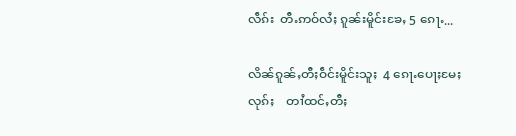လဵၵ်း  တီႉဢဝ်လႆႈ ၵူၼ်းမိူင်းၶႄႇ 5 ၵေႃႉ...

လိၼ်ၵူၼ်ႇတီႈဝဵင်းမိူင်းသူႈ  4 ၵေႃႉပေႃႈမႄႈလုၵ်ႈ    တၢႆထင်ႇတီႈ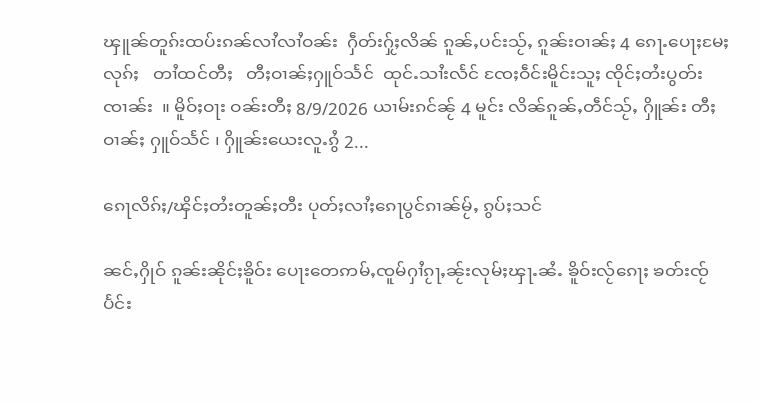ၾူၼ်တူၵ်းထပ်းၵၼ်လၢႆလၢႆဝၼ်း  ႁဵတ်းႁႂ်ႈလိၼ် ၵူၼ်ႇပင်းသႂ်ႇ ၵူၼ်းဝၢၼ်ႈ 4 ၵေႃႉပေႃႈမႄႈလုၵ်ႈ   တၢႆထင်တီႈ   တီႈဝၢၼ်ႈႁူဝ်သႅင်  ထုင်ႉသၢႆးလႅင် ၸႄႈဝဵင်းမိူင်းသူႈ ၸိုင်ႈတႆးပွတ်းၸၢၼ်း  ။ မိူဝ်ႈဝႃး ဝၼ်းတီႈ 8/9/2026 ယၢမ်းၵင်ၼႂ် 4 မူင်း လိၼ်ၵူၼ်ႇတဵင်သႂ်ႇ ႁိူၼ်း တီႈဝၢၼ်ႈ ႁူဝ်သႅင် ၊ ႁိူၼ်းယေးလူႉၵွႆ 2...

ၵေႃလိၵ်ႈ/ၾိင်ႈတႆးတူၼ်ႈတီး ပုတ်ႈလၢႆႈၵေႃပွင်ၵၢၼ်မႂ်ႇ ၵွပ်ႈသင်

ၼင်ႇႁိုဝ် ၵူၼ်းၼိုင်ႈၶိူဝ်း ပေႃးတေဢမ်ႇၸူမ်ႁၢႆၵႂႃႇၼႂ်းလုမ်ႈၾႃႉၼႆႉ ၶိူဝ်းလႂ်ၵေႃႈ ၶတ်းၸႂ်ပႅင်း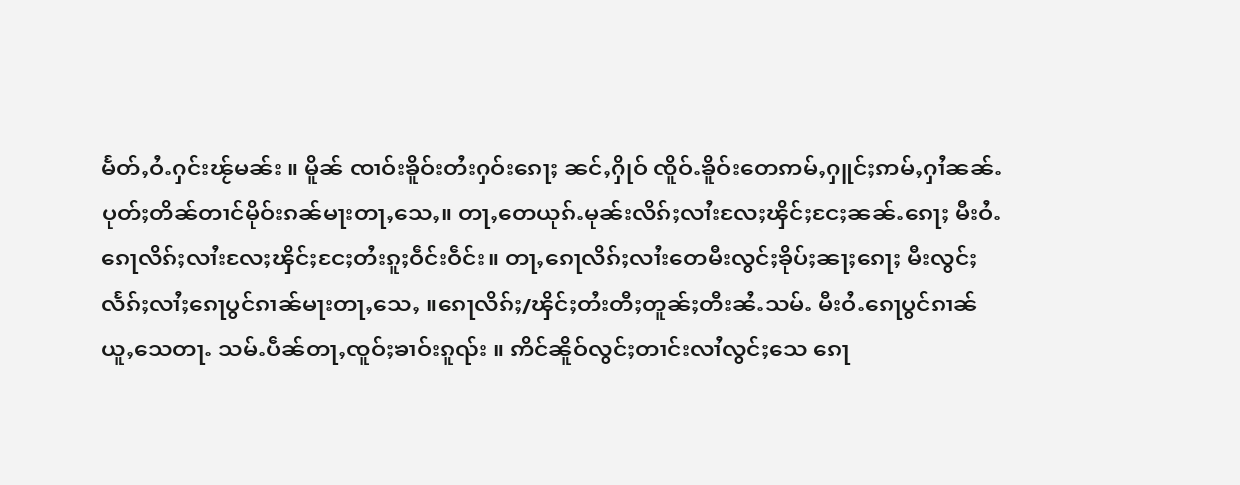မႅတ်ႇဝႆႉႁင်းၽႂ်မၼ်း ။ မိူၼ် ၸၢဝ်းၶိူဝ်းတႆးႁဝ်းၵေႃႈ ၼင်ႇႁိုဝ် ၸိူဝ်ႉၶိူဝ်းတေဢမ်ႇႁူင်ႈဢမ်ႇႁၢႆၼၼ်ႉ ပုတ်ႈတိၼ်တၢင်မိုဝ်းၵၼ်မႃးတႃႇသေႇ။ တႃႇတေယုၵ်ႉမုၼ်းလိၵ်ႈလၢႆးလႄႈၾိင်ႈငႄႈၼၼ်ႉၵေႃႈ မီးဝႆႉ ၵေႃလိၵ်ႈလၢႆးလႄႈၾိင်ႈငႄႈတႆးၵူႈဝဵင်းဝဵင်း။ တႃႇၵေႃလိၵ်ႈလၢႆးတေမီးလွင်ႈၶိုပ်ႈၼႃႈၵေႃႈ မီးလွင်ႈလႅၵ်ႈလၢႆႈၵေႃပွင်ၵၢၼ်မႃးတႃႇသေႇ ။ၵေႃလိၵ်ႈ/ၾိင်ႈတႆးတီႈတူၼ်ႈတီးၼႆႉသမ်ႉ မီးဝႆႉၵေႃပွင်ၵၢၼ်ယူႇသေတႃႉ သမ်ႉပဵၼ်တႃႇၸူဝ်ႈၶၢဝ်းၵူၺ်း ။ ဢိင်ၼိူဝ်လွင်ႈတၢင်းလၢႆလွင်ႈသေ ၵေႃ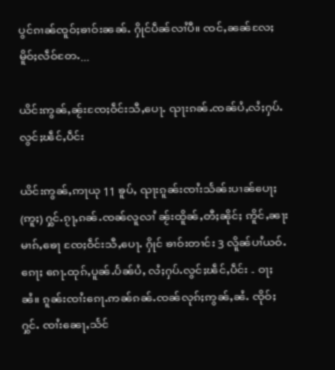ပွင်ၵၢၼ်ၸူဝ်ႈၶၢဝ်းၼၼ်ႉ ႁိုင်ပဵၼ်လၢႆပီ။ ၸင်ႇၼၼ်လႄႈ မိူဝ်ႈလဵဝ်တႄႉ...

ယိင်းဢွၼ်ႇၼႂ်းၸႄႈဝဵင်းသီႇပေႃႉ ၺႃးၵၼ်ႉၸၼ်ပႆႇလႆႈႁပ်ႉလွင်ႈၽဵင်ႇပဵင်း

ယိင်းဢွၼ်ႇဢႃယု 11 ၶူပ်ႇ ၺႃးၵူၼ်းၸၢႆးသႅၼ်းပၢၼ်ပေႃႈ (ဢူႈ) ႁွင်ႉၵႂႃႇၵၼ်ႉၸၼ်လူလၢႆ ၼႂ်းထိူၼ်ႇတီႈၼိုင်ႈ ဢိူင်ႇၼႃးမၢၵ်ႇၶေႃ ၸႄႈဝဵင်းသီႇပေႃႉ ႁိုင် ၶၢဝ်းတၢင်း 3 လိူၼ်ပၢႆယဝ်ႉ ၵေႃႈ ၵေႃႉထုၵ်ႇပူၼ်ႉပႅၼ်ပႆႇ လႆႈႁပ်ႉလွင်ႈၽဵင်ႇပဵင်း - ဝႃႈၼႆ။ ၵူၼ်းၸၢႆးၵေႃႉဢၼ်ၵၼ်ႉၸၼ်လုၵ်ႈဢွၼ်ႇၼႆႉ ၸိုဝ်ႈႁွင်ႉ ၸၢႆးၼေႃႇသႅင်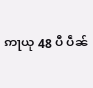ဢႃယု 48 ပီ ပဵၼ်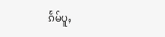ၵႅမ်ပူႇ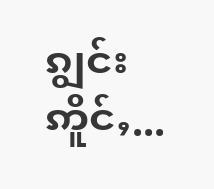ၵျွင်းဢိူင်ႇ...